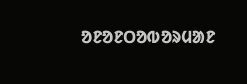ᱚᱱᱚᱱᱛᱚᱵᱚᱨᱢᱟᱱ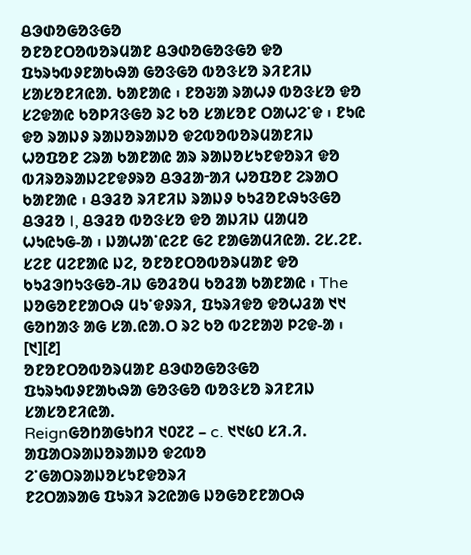ᱪᱳᱰᱚᱜᱚᱝᱜᱚ
ᱚᱱᱚᱱᱛᱚᱵᱚᱨᱢᱟᱱ ᱪᱳᱰᱚᱜᱚᱝᱜᱚ ᱫᱚ ᱯᱩᱨᱩᱵᱽᱱᱟᱠᱷᱟ ᱜᱚᱝᱜᱚ ᱵᱚᱝᱥᱚ ᱨᱤᱱᱤᱡ ᱥᱟᱥᱚᱱᱤᱭᱟ. ᱠᱟᱱᱟᱭ ᱾ ᱱᱚᱶᱟ ᱨᱟᱦᱽ ᱵᱚᱝᱥᱚ ᱫᱚ ᱥᱮᱫᱟᱭ ᱠᱚᱞᱤᱝᱜᱚ ᱨᱮ ᱠᱚ ᱥᱟᱥᱚᱱ ᱛᱟᱦᱮᱸᱫ ᱾ ᱱᱩᱭ ᱫᱚ ᱨᱟᱡᱽ ᱨᱟᱡᱚᱨᱟᱡᱚ ᱫᱮᱵᱚᱵᱚᱨᱢᱟᱱᱤᱡ ᱦᱚᱯᱚᱱ ᱮᱨᱟ ᱠᱟᱱᱟᱭ ᱟᱨ ᱨᱟᱡᱚᱥᱩᱱᱫᱚᱨᱤ ᱫᱚ ᱵᱤᱨᱚᱨᱟᱡᱮᱱᱫᱽᱨᱚ ᱪᱳᱲᱟᱼᱟᱤ ᱦᱚᱯᱚᱱ ᱮᱨᱟᱛ ᱠᱟᱱᱟᱭ ᱾ ᱪᱳᱲᱚ ᱨᱤᱱᱤᱡ ᱨᱟᱡᱽ ᱠᱩᱲᱚᱱᱷᱩᱝᱜᱚ ᱪᱳᱲᱚ I, ᱪᱳᱲᱚ ᱵᱚᱝᱥᱚ ᱫᱚ ᱟᱡᱤᱡ ᱢᱟᱢᱚ ᱦᱩᱭᱩᱜ-ᱟ ᱾ ᱡᱟᱦᱟᱸᱭᱮᱱ ᱜᱮ ᱱᱟᱜᱟᱢᱤᱭᱟ. ᱮᱥ.ᱮᱱ. ᱥᱮᱱ ᱢᱮᱱᱟᱭ ᱡᱮ, ᱚᱱᱚᱱᱛᱚᱵᱚᱨᱢᱟᱱ ᱫᱚ ᱠᱩᱲᱳᱴᱩᱝᱜᱚ-ᱤᱡ ᱜᱚᱲᱚᱢ ᱠᱚᱲᱟ ᱠᱟᱱᱟᱭ ᱾ The ᱡᱚᱜᱚᱱᱱᱟᱛᱷ ᱢᱩᱸᱫᱽᱨᱤ, ᱯᱩᱨᱤᱫᱚ ᱫᱚᱦᱲᱟ ᱑᱑ ᱜᱚᱴᱟᱝ ᱟᱜ ᱥᱟ.ᱭᱟ.ᱛ ᱨᱮ ᱠᱚ ᱵᱮᱱᱟᱣ ᱞᱮᱫ-ᱟ ᱾ [᱑][᱒]
ᱚᱱᱚᱱᱛᱚᱵᱚᱨᱢᱟᱱ ᱪᱳᱰᱚᱜᱚᱝᱜᱚ
ᱯᱩᱨᱩᱵᱽᱱᱟᱠᱷᱟ ᱜᱚᱝᱜᱚ ᱵᱚᱝᱥᱚ ᱨᱤᱱᱤᱡ ᱥᱟᱥᱚᱱᱤᱭᱟ.
Reignᱜᱚᱴᱟᱜᱩᱴᱤ ᱑᱐᱗᱗ – c. ᱑᱑᱕᱐ ᱥᱤ.ᱤ.
ᱟᱯᱟᱛᱨᱟᱡᱚᱨᱟᱡᱚ ᱫᱮᱵᱚ
ᱮᱸᱜᱟᱛᱨᱟᱡᱚᱥᱩᱱᱫᱚᱨᱤ
ᱱᱮᱛᱟᱨᱟᱜ ᱯᱩᱨᱤ ᱨᱮᱭᱟᱜ ᱡᱚᱜᱚᱱᱱᱟᱛᱷ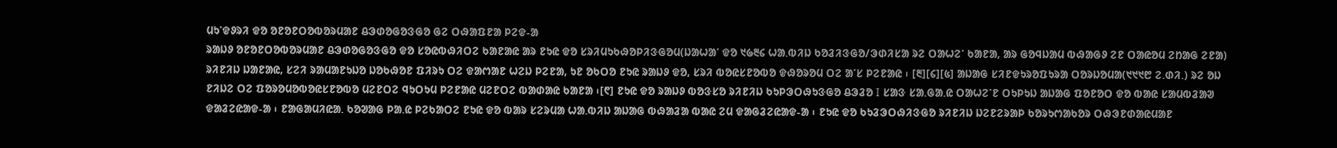ᱢᱩᱸᱫᱽᱨᱤ ᱫᱚ ᱚᱱᱚᱱᱛᱚᱵᱚᱨᱢᱟᱱ ᱪᱳᱰᱚᱜᱚᱝᱜᱚ ᱜᱮ ᱛᱷᱟᱯᱱᱟ ᱞᱮᱫ-ᱟ
ᱨᱟᱡᱽ ᱚᱱᱚᱱᱛᱚᱵᱚᱨᱢᱟᱱ ᱪᱳᱰᱚᱜᱚᱝᱜᱚ ᱫᱚ ᱥᱚᱭᱵᱷᱤᱛᱮ ᱠᱟᱱᱟᱭ ᱟᱨ ᱱᱩᱭ ᱫᱚ ᱥᱨᱤᱢᱩᱠᱷᱚᱞᱤᱝᱜᱚᱢ(ᱡᱟᱦᱟᱸ ᱫᱚ ᱑᱙᱓᱔ ᱦᱟ.ᱵᱤᱡ ᱠᱚᱲᱤᱝᱜᱚ/ᱳᱰᱤᱥᱟ ᱨᱮ ᱛᱟᱦᱮᱸ ᱠᱟᱱᱟ, ᱟᱨ ᱜᱚᱧᱡᱟᱢ ᱵᱷᱟᱜᱽ ᱮᱱ ᱛᱟᱭᱚᱢ ᱮᱴᱟᱜ ᱮᱱᱟ) ᱨᱤᱱᱤᱡ ᱡᱟᱱᱟᱭ, ᱥᱮᱤ ᱨᱟᱢᱟᱱᱩᱡᱚ ᱡᱚᱠᱷᱚᱱ ᱯᱤᱨᱩ ᱛᱮ ᱫᱟᱬᱟᱱ ᱦᱮᱡ ᱞᱮᱱᱟ, ᱩᱱ ᱚᱠᱛᱚ ᱱᱩᱭ ᱨᱟᱡᱽ ᱫᱚ, ᱥᱨᱤ ᱵᱚᱭᱥᱱᱚᱵᱚ ᱫᱷᱚᱨᱚᱢ ᱛᱮ ᱟᱸᱥ ᱞᱮᱱᱟᱭ ᱾ [᱓][᱔][᱕] ᱟᱡᱟᱜ ᱥᱤᱱᱫᱩᱨᱚᱯᱩᱨᱟ ᱛᱚᱨᱡᱚᱢᱟ(᱑᱑᱑᱘ ᱮ.ᱰᱤ.) ᱨᱮ ᱚᱡ ᱱᱤᱡᱮ ᱛᱮ ᱯᱚᱨᱚᱢᱚᱵᱚᱭᱥᱱᱚᱵᱚ ᱢᱮᱱᱛᱮ ᱧᱩᱛᱩᱢ ᱞᱮᱱᱟᱭ ᱢᱮᱱᱛᱮ ᱵᱟᱰᱟᱭ ᱠᱟᱱᱟ ᱾[᱖] ᱱᱩᱭ ᱫᱚ ᱨᱟᱡᱽ ᱵᱚᱝᱥᱚ ᱨᱤᱱᱤᱡ ᱠᱩᱞᱳᱛᱷᱩᱝᱜᱚ ᱪᱳᱲᱚ I ᱥᱟᱝ ᱥᱟ.ᱜᱟ.ᱭ ᱛᱟᱦᱮᱸᱱ ᱛᱩᱞᱩᱡ ᱟᱡᱟᱜ ᱯᱚᱱᱚᱛ ᱫᱚ ᱵᱟᱭ ᱥᱟᱢᱵᱲᱟᱣ ᱫᱟᱲᱮᱭᱟᱫ-ᱟ ᱾ ᱱᱟᱜᱟᱢᱤᱭᱟ. ᱠᱚᱣᱟᱜ ᱞᱟ.ᱭ ᱞᱮᱠᱟᱛᱮ ᱱᱩᱭ ᱫᱚ ᱵᱟᱨ ᱥᱮᱨᱢᱟ ᱦᱟ.ᱵᱤᱡ ᱟᱡᱟᱜ ᱵᱷᱟᱲᱟ ᱵᱟᱭ ᱮᱢ ᱫᱟᱜᱲᱮᱭᱟᱫ-ᱟ ᱾ ᱱᱩᱭ ᱫᱚ ᱠᱩᱲᱳᱛᱷᱤᱝᱜᱚ ᱨᱤᱱᱤᱡ ᱡᱮᱱᱮᱨᱟᱞ ᱠᱚᱨᱩᱬᱟᱠᱚᱨ ᱛᱷᱳᱱᱰᱟᱭᱢᱟᱱ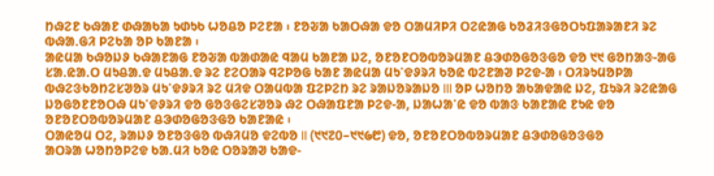ᱴᱷᱮᱱ ᱠᱷᱟᱱ ᱰᱷᱟᱠᱟ ᱩᱰᱩᱠ ᱦᱚᱪᱚ ᱞᱮᱱᱟ ᱾ ᱱᱚᱶᱟ ᱠᱟᱛᱷᱟ ᱫᱚ ᱛᱟᱢᱤᱞᱤ ᱛᱮᱭᱟᱜ ᱠᱚᱲᱤᱝᱜᱚᱛᱩᱯᱟᱨᱟᱱᱤ ᱨᱮ ᱵᱷᱟ.ᱜᱤ ᱞᱮᱠᱟ ᱚᱞ ᱠᱟᱱᱟ ᱾
ᱟᱭᱢᱟ ᱠᱷᱚᱡᱽ ᱠᱷᱟᱱᱟᱜ ᱱᱚᱶᱟ ᱵᱟᱰᱟᱭ ᱧᱟᱢ ᱠᱟᱱᱟ ᱡᱮ, ᱚᱱᱚᱱᱛᱚᱵᱚᱨᱢᱟᱱ ᱪᱳᱰᱚᱜᱚᱝᱜᱚ ᱫᱚ ᱑᱑ ᱜᱚᱴᱟᱝ-ᱟᱜ ᱥᱟ.ᱭᱟ.ᱛ ᱢᱩᱪᱟ.ᱫ ᱢᱩᱪᱟ.ᱫ ᱨᱮ ᱱᱮᱛᱟᱨ ᱧᱮᱞᱚᱜ ᱠᱟᱱ ᱟᱭᱢᱟ ᱢᱩᱸᱫᱽᱨᱤ ᱠᱚᱭ ᱵᱮᱱᱟᱣ ᱞᱮᱫ-ᱟ ᱾ ᱛᱤᱨᱩᱢᱚᱞᱟ ᱵᱷᱮᱝᱠᱚᱴᱮᱥᱣᱚᱨ ᱢᱩᱸᱫᱽᱨᱤ ᱨᱮ ᱢᱤᱫ ᱛᱟᱢᱵᱟ ᱯᱮᱞᱮᱴ ᱨᱮ ᱨᱟᱡᱚᱨᱟᱡᱚ III ᱚᱞ ᱦᱚᱴᱚ ᱟᱠᱟᱫᱟᱭ ᱡᱮ, ᱯᱩᱨᱤ ᱨᱮᱭᱟᱜ ᱡᱚᱜᱚᱱᱱᱚᱛᱷ ᱢᱩᱸᱫᱽᱨᱤ ᱫᱚ ᱜᱚᱝᱜᱮᱥᱣᱚᱨ ᱷᱮ ᱛᱷᱟᱯᱱᱟ ᱞᱮᱫ-ᱟ, ᱡᱟᱦᱟᱸᱭ ᱫᱚ ᱵᱟᱝ ᱠᱟᱱᱟᱭ ᱱᱩᱭ ᱫᱚ ᱚᱱᱚᱱᱛᱚᱵᱚᱨᱢᱟᱱ ᱪᱳᱰᱚᱜᱚᱝᱜᱚ ᱠᱟᱱᱟᱭ ᱾
ᱛᱟᱭᱚᱢ ᱛᱮ, ᱨᱟᱡᱽ ᱚᱱᱚᱝᱜᱚ ᱵᱷᱤᱢᱚ ᱫᱮᱵᱚ II (᱑᱑᱗᱐–᱑᱑᱙᱘) ᱫᱚ, ᱚᱱᱚᱱᱛᱚᱵᱚᱨᱢᱟᱱ ᱪᱳᱰᱚᱜᱚᱝᱜᱚ
ᱟᱛᱨᱟ ᱦᱚᱴᱚᱞᱮᱫ ᱠᱟ.ᱢᱤ ᱠᱚᱭ ᱛᱚᱨᱟᱣ ᱠᱟᱫ-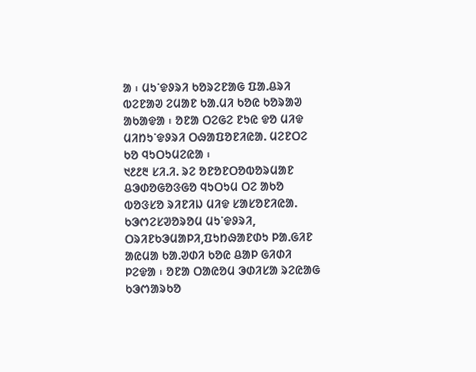ᱟ ᱾ ᱢᱩᱸᱫᱽᱨᱤ ᱠᱚᱨᱮᱱᱟᱜ ᱯᱟ.ᱪᱨᱤ ᱵᱮᱱᱟᱣ ᱮᱢᱟᱱ ᱠᱟ.ᱢᱤ ᱠᱚᱭ ᱠᱚᱨᱟᱣ ᱟᱠᱟᱫᱟ ᱾ ᱚᱱᱟ ᱛᱮᱜᱮ ᱱᱩᱭ ᱫᱚ ᱢᱤᱫ ᱢᱤᱴᱩᱸᱫᱽᱨᱤ ᱛᱷᱟᱯᱚᱱᱤᱭᱟ. ᱢᱮᱱᱛᱮ ᱠᱚ ᱧᱩᱛᱩᱢᱮᱭᱟ ᱾
᱑᱒᱒᱓ ᱥᱤ.ᱤ. ᱨᱮ ᱚᱱᱚᱱᱛᱚᱵᱚᱨᱢᱟᱱ ᱪᱳᱰᱚᱜᱚᱝᱜᱚ ᱧᱩᱛᱩᱢ ᱛᱮ ᱟᱠᱚ ᱵᱚᱝᱥᱚ ᱨᱤᱱᱤᱡ ᱢᱤᱫ ᱥᱟᱥᱚᱱᱤᱭᱟ. ᱠᱳᱬᱮᱥᱣᱚᱨᱚᱢ ᱢᱩᱸᱫᱽᱨᱤ, ᱛᱨᱤᱱᱠᱳᱢᱟᱞᱤ,ᱯᱩᱴᱷᱟᱱᱰᱩ ᱞᱟ.ᱜᱤᱱ ᱟᱭᱢᱟ ᱠᱟ.ᱣᱰᱤ ᱠᱚᱭ ᱪᱟᱞ ᱜᱤᱰᱤ ᱞᱮᱫᱟ ᱾ ᱚᱱᱟ ᱛᱟᱭᱚᱢ ᱳᱰᱤᱥᱟ ᱨᱮᱭᱟᱜ ᱠᱳᱬᱟᱨᱠᱚ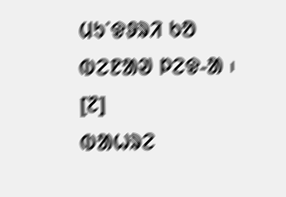ᱢᱩᱸᱫᱽᱨᱤ ᱠᱚ ᱵᱮᱱᱟᱣ ᱞᱮᱫ-ᱟ ᱾ [᱗]
ᱵᱟᱦᱨᱮ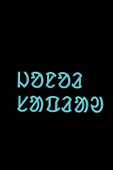ᱡᱚᱱᱚᱲ ᱥᱟᱯᱲᱟᱣ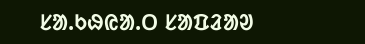ᱥᱟ.ᱠᱷᱭᱟ.ᱛ ᱥᱟᱯᱲᱟᱣ